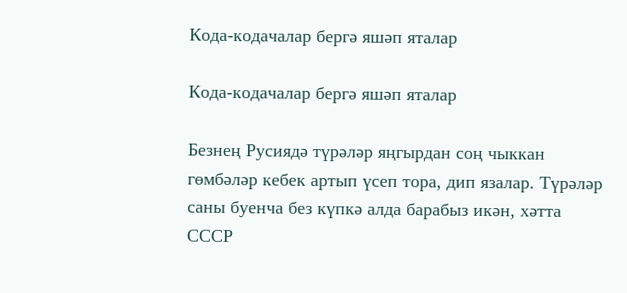Кода-кодачалар бергә яшәп яталар

Кода-кодачалар бергә яшәп яталар

Безнең Русиядә түрәләр яңгырдан соң чыккан гөмбәләр кебек артып үсеп тора, дип язалар. Түрәләр саны буенча без күпкә алда барабыз икән, хәтта СССР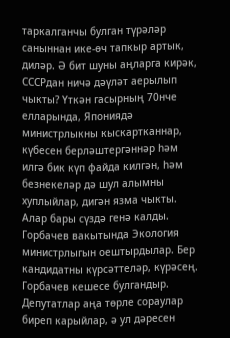таркалганчы булган түрәләр саныннан ике-өч тапкыр артык, диләр. Ә бит шуны аңларга кирәк, СССРдан ничә дәүләт аерылып чыкты? Үткән гасырның 70нче елларында, Япониядә министрлыкны кыскартканнар, күбесен берләштергәннәр һәм илгә бик күп файда килгән, һәм безнекеләр дә шул алымны хуплыйлар, дигән язма чыкты. Алар бары сүздә генә калды. Горбачев вакытында Экология министрлыгын оештырдылар. Бер кандидатны күрсәттеләр, күрәсең. Горбачев кешесе булгандыр. Депутатлар аңа төрле сораулар биреп карыйлар, ә ул дәресен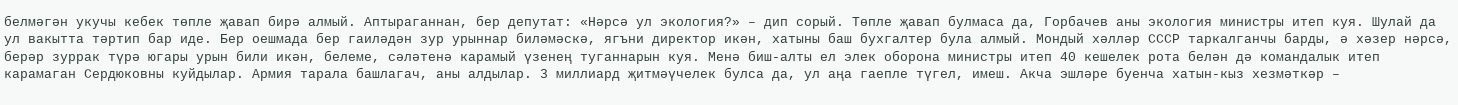белмәгән укучы кебек төпле җавап бирә алмый. Аптыраганнан, бер депутат: «Нәрсә ул экология?» – дип сорый. Төпле җавап булмаса да, Горбачев аны экология министры итеп куя. Шулай да ул вакытта тәртип бар иде. Бер оешмада бер гаиләдән зур урыннар биләмәскә, ягъни директор икән, хатыны баш бухгалтер була алмый. Мондый хәлләр СССР таркалганчы барды, ә хәзер нәрсә, берәр зуррак түрә югары урын били икән, белеме, сәләтенә карамый үзенең туганнарын куя. Менә биш-алты ел элек оборона министры итеп 40 кешелек рота белән дә командалык итеп карамаган Сердюковны куйдылар. Армия тарала башлагач, аны алдылар. 3 миллиард җитмәүчелек булса да, ул аңа гаепле түгел, имеш. Акча эшләре буенча хатын-кыз хезмәткәр –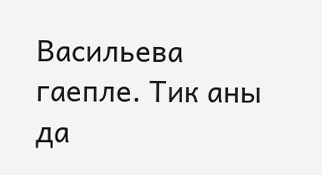Васильева гаепле. Тик аны да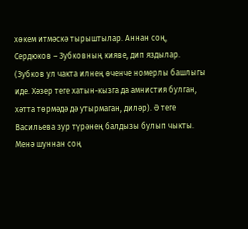хөкем итмәскә тырыштылар. Аннан соң, Сердюков – Зубковның кияве, дип яздылар. (Зубков ул чакта илнең өченче номерлы башлыгы иде. Хәзер теге хатын-кызга да амнистия булган, хәтта төрмәдә дә утырмаган, диләр). Ә теге Васильева зур түрәнең балдызы булып чыкты. Менә шуннан соң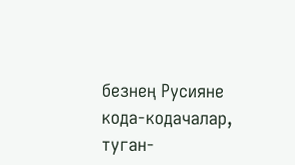безнең Русияне кода-кодачалар, туган-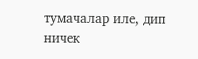тумачалар иле, дип ничек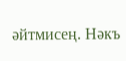әйтмисең. Нәкъ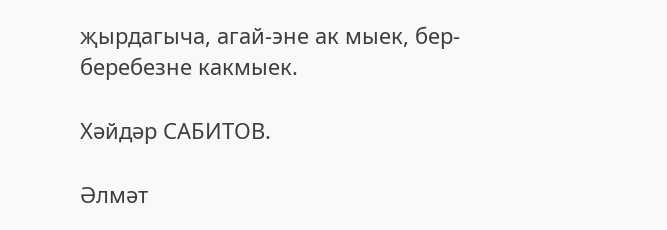җырдагыча, агай-эне ак мыек, бер-беребезне какмыек.

Хәйдәр САБИТОВ.

Әлмәт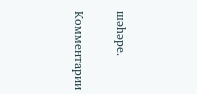шәһәре.

Комментарии